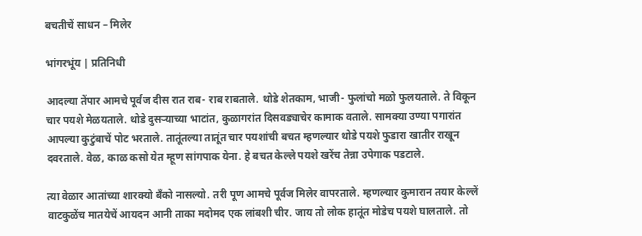बचतीचें साधन – मिलेर

भांगरभूंय | प्रतिनिधी

आदल्या तेंपार आमचे पूर्वज दीस रात राब- राब राबताले. थोडे शेतकाम, भाजी- फुलांचो मळो फुलयताले. ते विकून चार पयशे मेळयताले. थोडे दुसऱ्याच्या भाटांत, कुळागरांत दिसवड्याचेर कामाक वताले. सामक्या उण्या पगारांत आपल्या कुटुंबाचें पोट भरताले. तातूंतल्या तातूंत चार पयशांची बचत म्हणल्यार थोडे पयशे फुडारा खातीर राखून दवरताले. वेळ, काळ कसो येत म्हूण सांगपाक येना. हे बचत केल्ले पयशे खरेंच तेन्ना उपेगाक पडटाले.

त्या वेळार आतांच्या शारक्यो बँको नासल्यो. तरी पूण आमचे पूर्वज मिलेर वापरताले. म्हणल्यार कुमारान तयार केल्लें वाटकुळेंच मातयेचें आयदन आनी ताका मदोमद एक लांबशी चीर. जाय तो लोक हातूंत मोडेच पयशे घालताले. तो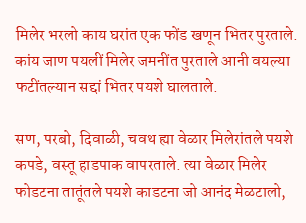मिलेर भरलो काय घरांत एक फोंड खणून भितर पुरताले. कांय जाण पयलीं मिलेर जमनींत पुरताले आनी वयल्या फटींतल्यान सद्दां भितर पयशे घालताले.

सण, परबो, दिवाळी, चवथ ह्या वेळार मिलेरांतले पयशे कपडे, वस्तू हाडपाक वापरताले. त्या वेळार मिलेर फोडटना तातूंतले पयशे काडटना जो आनंद मेळटालो,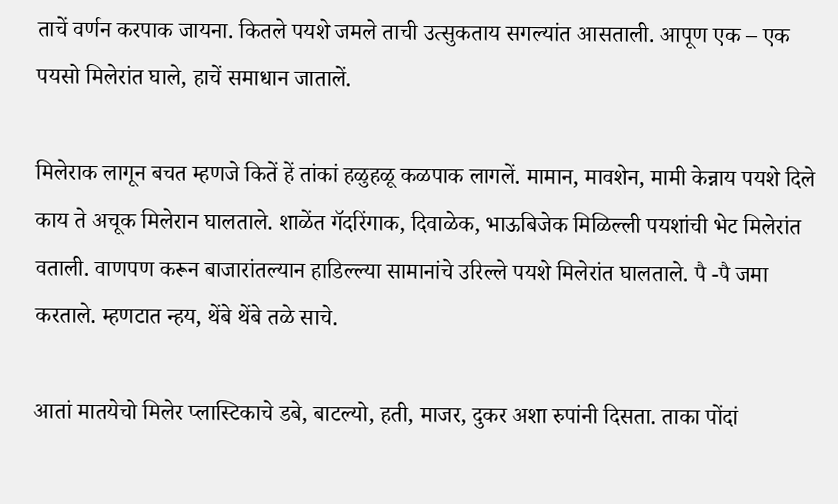ताचें वर्णन करपाक जायना. कितले पयशे जमले ताची उत्सुकताय सगल्यांत आसताली. आपूण एक – एक पयसो मिलेरांत घाले, हाचें समाधान जातालें.

मिलेराक लागून बचत म्हणजे कितें हें तांकां हळुहळू कळपाक लागलें. मामान, मावशेन, मामी केन्नाय पयशे दिले काय ते अचूक मिलेरान घालताले. शाळेंत गॅदरिंगाक, दिवाळेक, भाऊबिजेक मिळिल्ली पयशांची भेट मिलेरांत वताली. वाणपण करून बाजारांतल्यान हाडिल्ल्या सामानांचे उरिल्ले पयशे मिलेरांत घालताले. पै -पै जमा करताले. म्हणटात न्हय, थेंबे थेंबे तळे साचे.

आतां मातयेचो मिलेर प्लास्टिकाचे डबे, बाटल्यो, हती, माजर, दुकर अशा रुपांनी दिसता. ताका पोंदां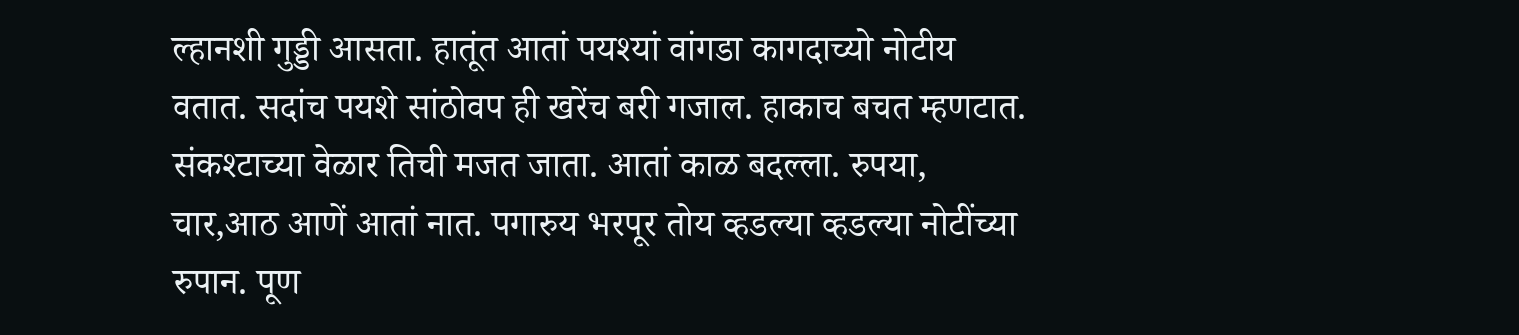ल्हानशी गुड्डी आसता. हातूंत आतां पयश्यां वांगडा कागदाच्यो नोटीय वतात. सदांच पयशे सांठोवप ही खरेंच बरी गजाल. हाकाच बचत म्हणटात. संकश्टाच्या वेळार तिची मजत जाता. आतां काळ बदल्ला. रुपया, चार,आठ आणें आतां नात. पगारुय भरपूर तोय व्हडल्या व्हडल्या नोटींच्या रुपान. पूण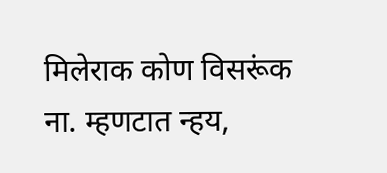मिलेराक कोण विसरूंक ना. म्हणटात न्हय,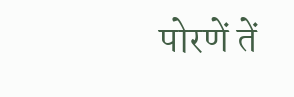पोरणें तें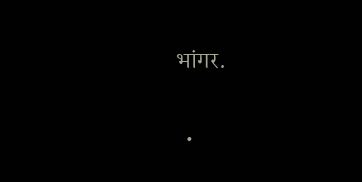भांगर.

  •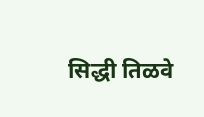सिद्धी तिळवे